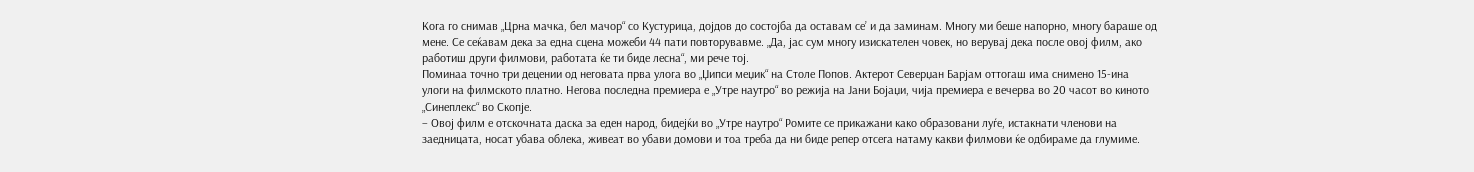Кога го снимав „Црна мачка, бел мачор“ со Кустурица, дојдов до состојба да оставам се’ и да заминам. Многу ми беше напорно, многу бараше од мене. Се сеќавам дека за една сцена можеби 44 пати повторувавме. „Да, јас сум многу изискателен човек, но верувај дека после овој филм, ако работиш други филмови, работата ќе ти биде лесна“, ми рече тој.
Поминаа точно три децении од неговата прва улога во „Џипси меџик“ на Столе Попов. Актерот Северџан Барјам оттогаш има снимено 15-ина улоги на филмското платно. Негова последна премиера е „Утре наутро“ во режија на Јани Бојаџи, чија премиера е вечерва во 20 часот во киното „Синеплекс“ во Скопје.
– Овој филм е отскочната даска за еден народ, бидејќи во „Утре наутро“ Ромите се прикажани како образовани луѓе, истакнати членови на заедницата, носат убава облека, живеат во убави домови и тоа треба да ни биде репер отсега натаму какви филмови ќе одбираме да глумиме.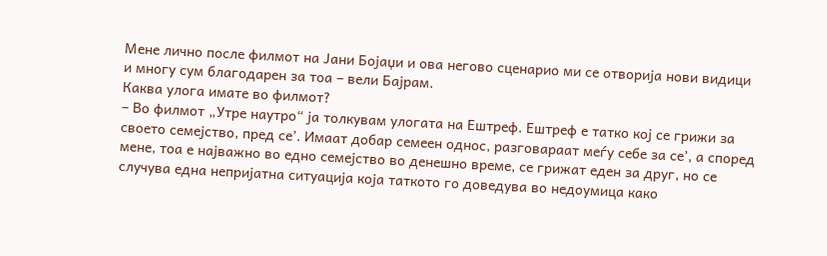Мене лично после филмот на Јани Бојаџи и ова негово сценарио ми се отворија нови видици и многу сум благодарен за тоа – вели Бајрам.
Каква улога имате во филмот?
– Во филмот „Утре наутро“ ја толкувам улогата на Ештреф. Ештреф е татко кој се грижи за своето семејство, пред се’. Имаат добар семеен однос, разговараат меѓу себе за се’, а според мене, тоа е најважно во едно семејство во денешно време, се грижат еден за друг, но се случува една непријатна ситуација која таткото го доведува во недоумица како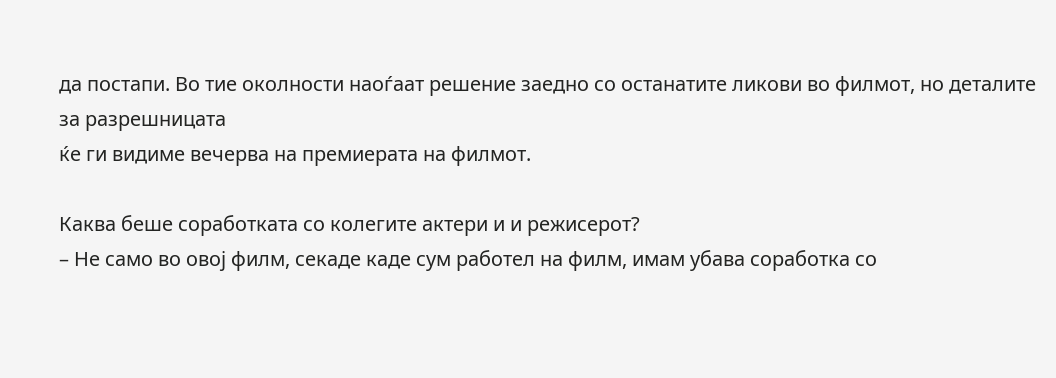да постапи. Во тие околности наоѓаат решение заедно со останатите ликови во филмот, но деталите за разрешницата
ќе ги видиме вечерва на премиерата на филмот.

Каква беше соработката со колегите актери и и режисерот?
– Не само во овој филм, секаде каде сум работел на филм, имам убава соработка со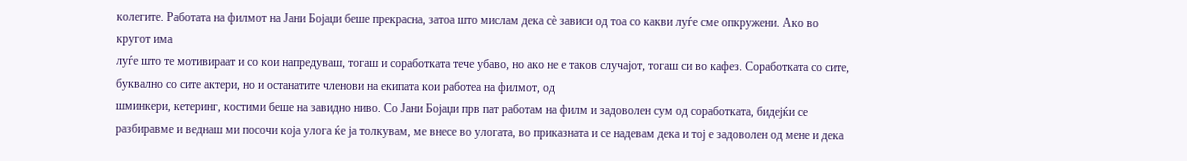колегите. Работата на филмот на Јани Бојаџи беше прекрасна, затоа што мислам дека сè зависи од тоа со какви луѓе сме опкружени. Ако во кругот има
луѓе што те мотивираат и со кои напредуваш, тогаш и соработката тече убаво, но ако не е таков случајот, тогаш си во кафез. Соработката со сите, буквално со сите актери, но и останатите членови на екипата кои работеа на филмот, од
шминкери, кетеринг, костими беше на завидно ниво. Со Јани Бојаџи прв пат работам на филм и задоволен сум од соработката, бидејќи се разбиравме и веднаш ми посочи која улога ќе ја толкувам, ме внесе во улогата, во приказната и се надевам дека и тој е задоволен од мене и дека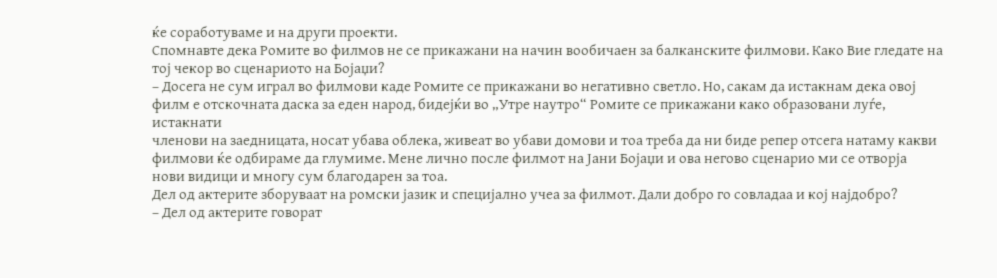ќе соработуваме и на други проекти.
Спомнавте дека Ромите во филмов не се прикажани на начин вообичаен за балканските филмови. Како Вие гледате на тој чекор во сценариото на Бојаџи?
– Досега не сум играл во филмови каде Ромите се прикажани во негативно светло. Но, сакам да истакнам дека овој филм е отскочната даска за еден народ, бидејќи во „Утре наутро“ Ромите се прикажани како образовани луѓе, истакнати
членови на заедницата, носат убава облека, живеат во убави домови и тоа треба да ни биде репер отсега натаму какви филмови ќе одбираме да глумиме. Мене лично после филмот на Јани Бојаџи и ова негово сценарио ми се отворја
нови видици и многу сум благодарен за тоа.
Дел од актерите зборуваат на ромски јазик и специјално учеа за филмот. Дали добро го совладаа и кој најдобро?
– Дел од актерите говорат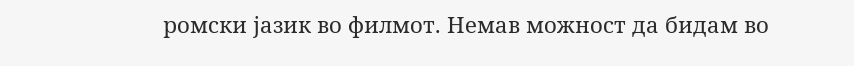ромски јазик во филмот. Немав можност да бидам во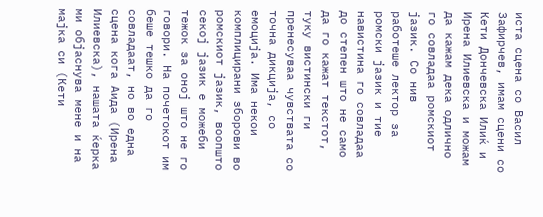иста сцена со Васил Зафирчев, имам сцени со Кети Дончевска Илиќ и Ирена Илиевска и можам да кажам дека одлично го совладаа ромскиот јазик. Со нив
работеше лектор за ромски јазик и тие навистина го совладаа до степен што не само да го кажат текстот, туку вистински ги пренесуваа чувствата со точна дикција, со емоција. Има некои комплицирани зборови во ромскиот јазик, воопшто секој јазик е можеби тежок за оној што не го говори. На почетокот им беше тешко да го совладаат, но во една сцена кога Аида (Ирена Илиевска), нашата ќерка ми објаснува мене и на мајка си (Кети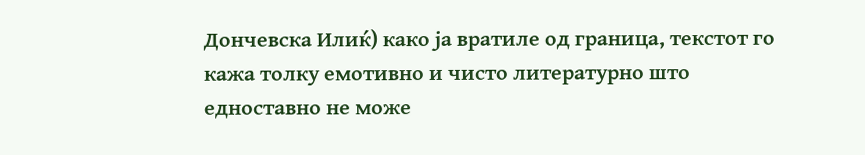Дончевска Илиќ) како ја вратиле од граница, текстот го кажа толку емотивно и чисто литературно што едноставно не може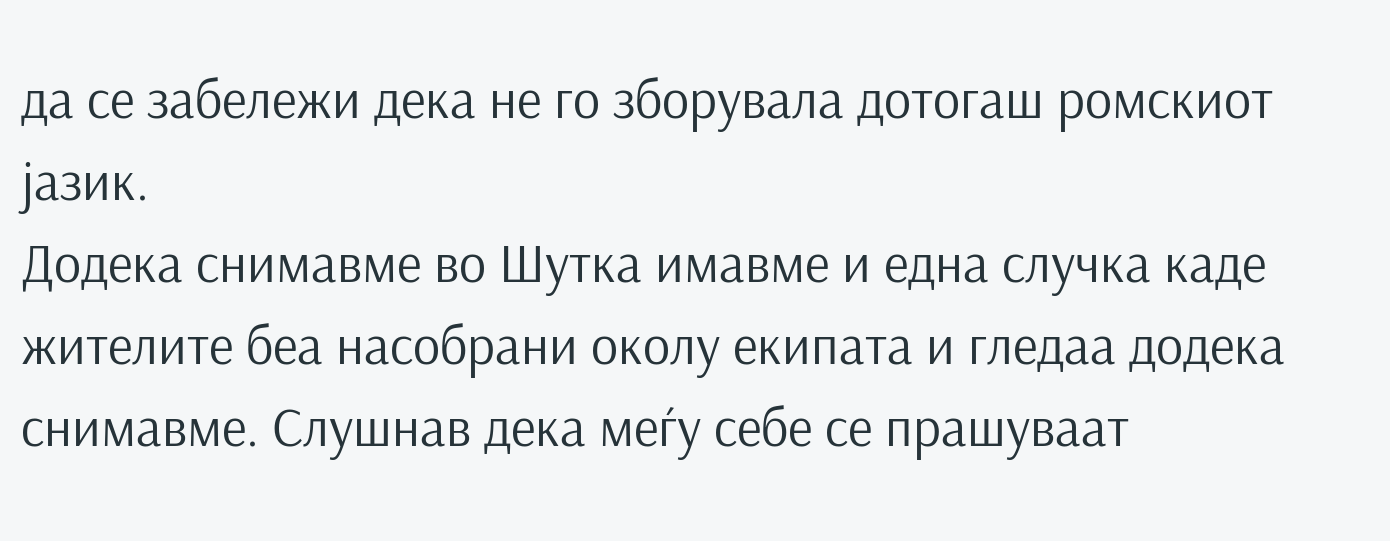да се забележи дека не го зборувала дотогаш ромскиот јазик.
Додека снимавме во Шутка имавме и една случка каде жителите беа насобрани околу екипата и гледаа додека снимавме. Слушнав дека меѓу себе се прашуваат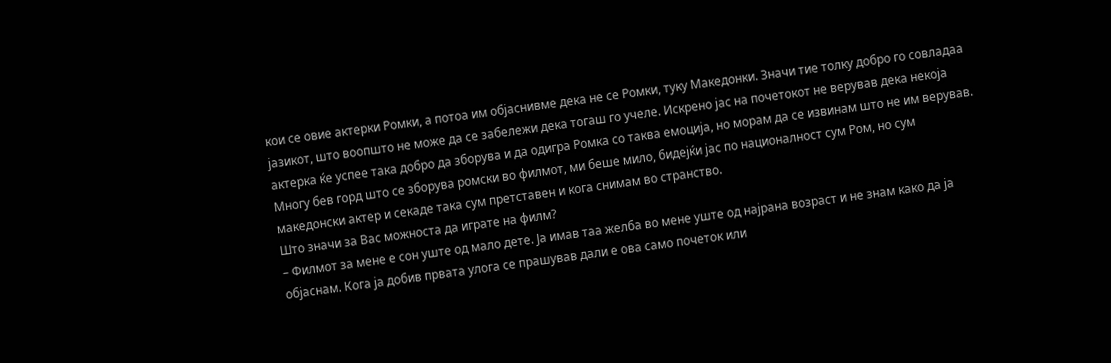кои се овие актерки Ромки, а потоа им објаснивме дека не се Ромки, туку Македонки. Значи тие толку добро го совладаа јазикот, што воопшто не може да се забележи дека тогаш го учеле. Искрено јас на почетокот не верував дека некоја актерка ќе успее така добро да зборува и да одигра Ромка со таква емоција, но морам да се извинам што не им верував. Многу бев горд што се зборува ромски во филмот, ми беше мило, бидејќи јас по националност сум Ром, но сум македонски актер и секаде така сум претставен и кога снимам во странство.
Што значи за Вас можноста да играте на филм?
– Филмот за мене е сон уште од мало дете. Ја имав таа желба во мене уште од најрана возраст и не знам како да ја објаснам. Кога ја добив првата улога се прашував дали е ова само почеток или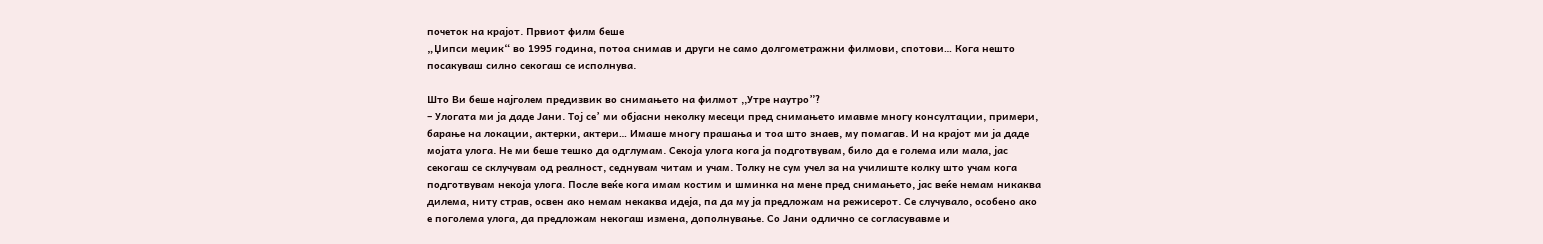почеток на крајот. Првиот филм беше
„Џипси меџик“ во 1995 година, потоа снимав и други не само долгометражни филмови, спотови… Кога нешто посакуваш силно секогаш се исполнува.

Што Ви беше најголем предизвик во снимањето на филмот ,,Утре наутро”?
– Улогата ми ја даде Јани. Тој се’ ми објасни неколку месеци пред снимањето имавме многу консултации, примери, барање на локации, актерки, актери… Имаше многу прашања и тоа што знаев, му помагав. И на крајот ми ја даде мојата улога. Не ми беше тешко да одглумам. Секоја улога кога ја подготвувам, било да е голема или мала, јас секогаш се склучувам од реалност, седнувам читам и учам. Толку не сум учел за на училиште колку што учам кога подготвувам некоја улога. После веќе кога имам костим и шминка на мене пред снимањето, јас веќе немам никаква дилема, ниту страв, освен ако немам некаква идеја, па да му ја предложам на режисерот. Се случувало, особено ако е поголема улога, да предложам некогаш измена, дополнување. Со Јани одлично се согласувавме и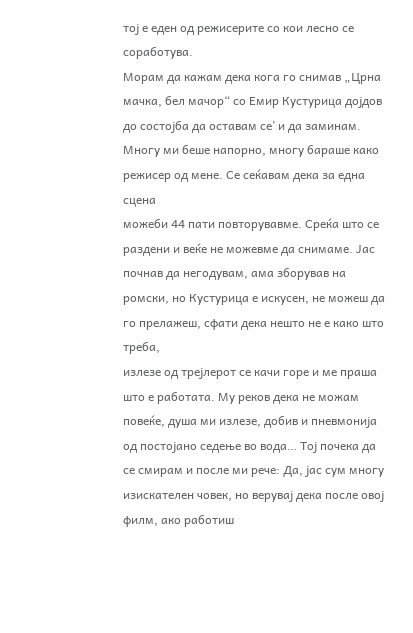тој е еден од режисерите со кои лесно се соработува.
Морам да кажам дека кога го снимав „Црна мачка, бел мачор“ со Емир Кустурица дојдов до состојба да оставам се’ и да заминам. Многу ми беше напорно, многу бараше како режисер од мене. Се сеќавам дека за една сцена
можеби 44 пати повторувавме. Среќа што се раздени и веќе не можевме да снимаме. Јас почнав да негодувам, ама зборував на ромски, но Кустурица е искусен, не можеш да го прелажеш, сфати дека нешто не е како што треба,
излезе од трејлерот се качи горе и ме праша што е работата. Му реков дека не можам повеќе, душа ми излезе, добив и пневмонија од постојано седење во вода… Тој почека да се смирам и после ми рече: Да, јас сум многу изискателен човек, но верувај дека после овој филм, ако работиш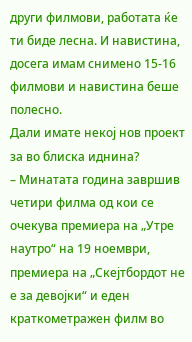други филмови, работата ќе ти биде лесна. И навистина, досега имам снимено 15-16 филмови и навистина беше полесно.
Дали имате некој нов проект за во блиска иднина?
– Минатата година завршив четири филма од кои се очекува премиера на „Утре наутро“ на 19 ноември, премиера на „Скејтбордот не е за девојки“ и еден крaткометражен филм во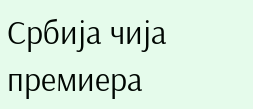Србија чија премиера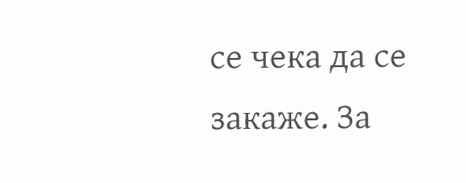се чека да се закаже. За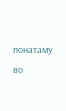понатаму во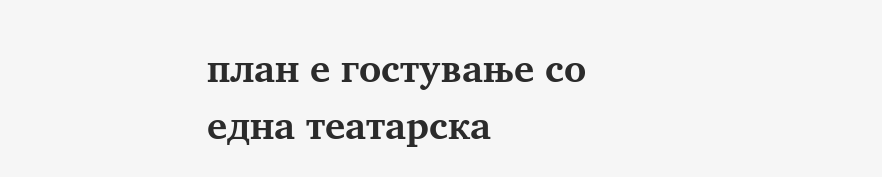план е гостување со една театарска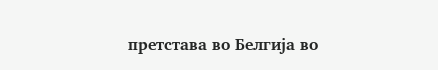претстава во Белгија во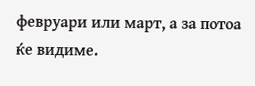февруари или март, а за потоа ќе видиме.